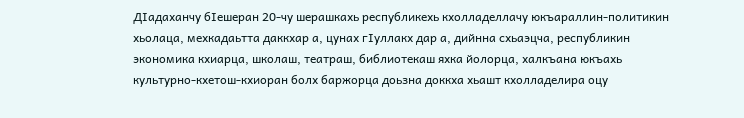ДIадаханчу бIешеран 20-чу шерашкахь республикехь кхолладеллачу юкъараллин-политикин хьолаца, мехкадаьтта даккхар а, цунах гIуллакх дар а, дийнна схьаэцча, республикин экономика кхиарца, школаш, театраш, библиотекаш яхка йолорца, халкъана юкъахь культурно-кхетош-кхиоран болх баржорца доьзна доккха хьашт кхолладелира оцу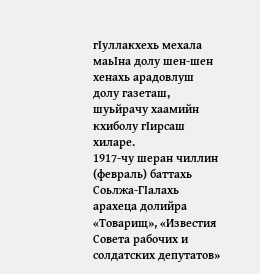гIуллакхехь мехала маьIна долу шен-шен хенахь арадовлуш долу газеташ, шуьйрачу хаамийн кхиболу гIирсаш хиларе.
1917-чу шеран чиллин (февраль) баттахь Соьлжа-ГIалахь арахеца долийра «Товарищ», «Известия Совета рабочих и солдатских депутатов»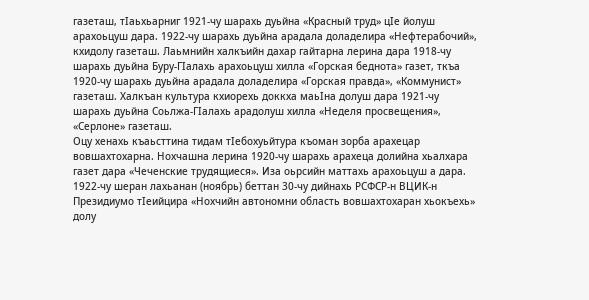газеташ, тIаьхьарниг 1921-чу шарахь дуьйна «Красный труд» цIе йолуш арахоьцуш дара. 1922-чу шарахь дуьйна арадала доладелира «Нефтерабочий», кхидолу газеташ. Лаьмнийн халкъийн дахар гайтарна лерина дара 1918-чу шарахь дуьйна Буру-ГIалахь арахоьцуш хилла «Горская беднота» газет, ткъа 1920-чу шарахь дуьйна арадала доладелира «Горская правда», «Коммунист» газеташ. Халкъан культура кхиорехь доккха маьIна долуш дара 1921-чу шарахь дуьйна Соьлжа-ГIалахь арадолуш хилла «Неделя просвещения», «Серлоне» газеташ.
Оцу хенахь къаьсттина тидам тIебохуьйтура къоман зорба арахецар вовшахтохарна. Нохчашна лерина 1920-чу шарахь арахеца долийна хьалхара газет дара «Чеченские трудящиеся». Иза оьрсийн маттахь арахоьцуш а дара.
1922-чу шеран лахьанан (ноябрь) беттан 30-чу дийнахь РСФСР-н ВЦИК-н Президиумо тIеийцира «Нохчийн автономни область вовшахтохаран хьокъехь» долу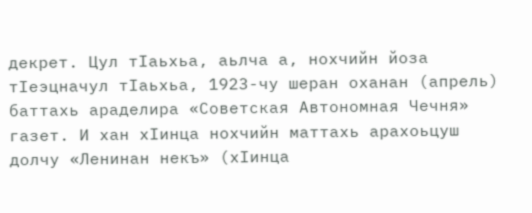декрет. Цул тIаьхьа, аьлча а, нохчийн йоза тIеэцначул тIаьхьа, 1923-чу шеран оханан (апрель) баттахь араделира «Советская Автономная Чечня» газет. И хан хIинца нохчийн маттахь арахоьцуш долчу «Ленинан некъ» (хIинца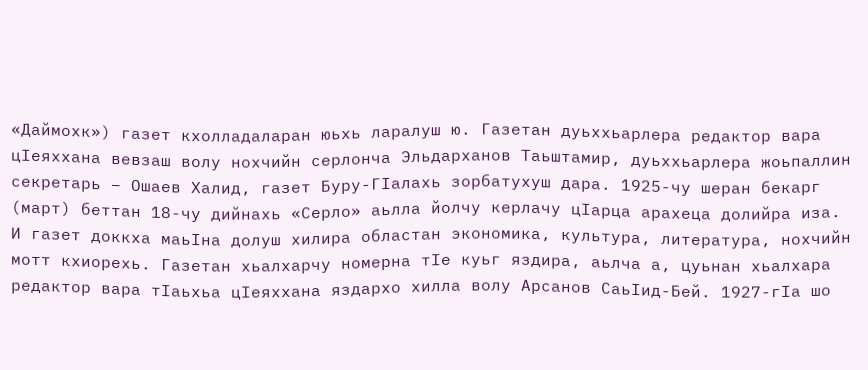«Даймохк») газет кхолладаларан юьхь ларалуш ю. Газетан дуьххьарлера редактор вара цIеяххана вевзаш волу нохчийн серлонча Эльдарханов Таьштамир, дуьххьарлера жоьпаллин секретарь – Ошаев Халид, газет Буру-ГIалахь зорбатухуш дара. 1925-чу шеран бекарг (март) беттан 18-чу дийнахь «Серло» аьлла йолчу керлачу цIарца арахеца долийра иза. И газет доккха маьIна долуш хилира областан экономика, культура, литература, нохчийн мотт кхиорехь. Газетан хьалхарчу номерна тIе куьг яздира, аьлча а, цуьнан хьалхара редактор вара тIаьхьа цIеяххана яздархо хилла волу Арсанов СаьIид-Бей. 1927-гIа шо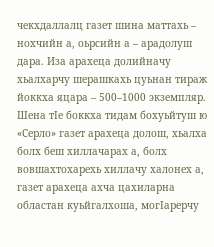чекхдаллалц газет шина маттахь – нохчийн а, оьрсийн а – арадолуш дара. Иза арахеца долийначу хьалхарчу шерашкахь цуьнан тираж йоккха яцара – 500–1000 экземпляр.
Шена тIе боккха тидам бохуьйтуш ю «Серло» газет арахеца долош, хьалха болх беш хиллачарах а, болх вовшахтохарехь хиллачу халонех а, газет арахеца ахча цахиларна областан куьйгалхоша, могIарерчу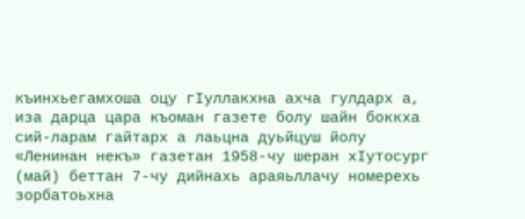къинхьегамхоша оцу гIуллакхна ахча гулдарх а, иза дарца цара къоман газете болу шайн боккха сий-ларам гайтарх а лаьцна дуьйцуш йолу «Ленинан некъ» газетан 1958-чу шеран хIутосург (май) беттан 7-чу дийнахь араяьллачу номерехь зорбатоьхна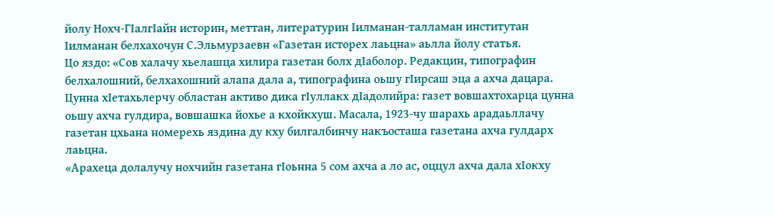йолу Нохч-ГIалгIайн историн, меттан, литературин Iилманан-талламан институтан Iилманан белхахочун С.Эльмурзаевн «Газетан исторех лаьцна» аьлла йолу статья.
Цо яздо: «Сов халачу хьелашца хилира газетан болх дIаболор. Редакцин, типографин белхалошний, белхахошний алапа дала а, типографина оьшу гIирсаш эца а ахча дацара. Цунна хIетахьлерчу областан активо дика гIуллакх дIадолийра: газет вовшахтохарца цунна оьшу ахча гулдира, вовшашка йохье а кхойкхуш. Масала, 1923-чу шарахь арадаьллачу газетан цхьана номерехь яздина ду кху билгалбинчу накъосташа газетана ахча гулдарх лаьцна.
«Арахеца долалучу нохчийн газетана гIоьнна 5 сом ахча а ло ас, оццул ахча дала хIокху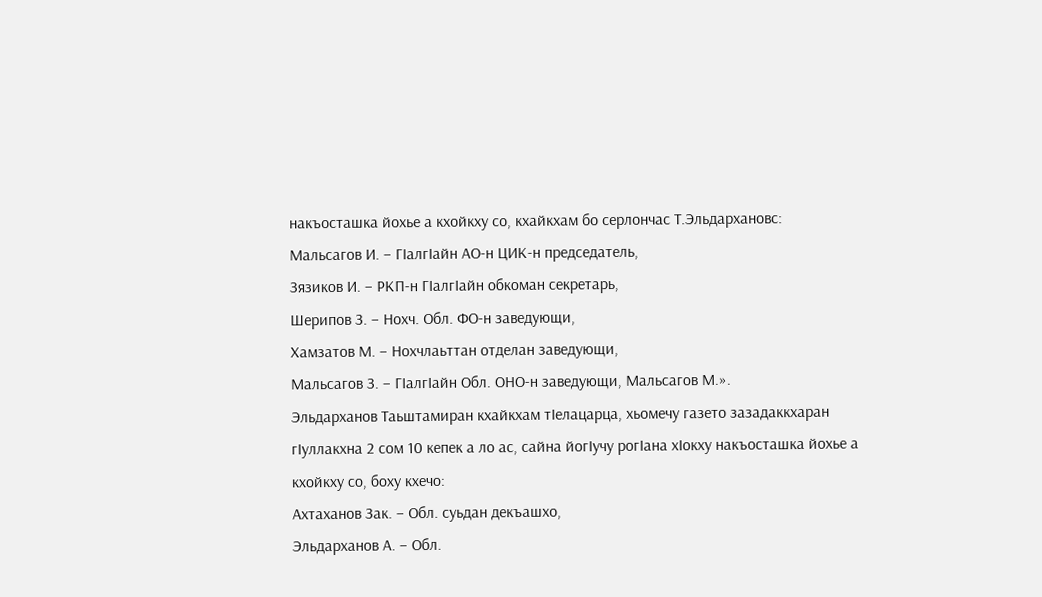накъосташка йохье а кхойкху со, кхайкхам бо серлончас Т.Эльдархановс:
Мальсагов И. – ГIалгIайн АО-н ЦИК-н председатель,
Зязиков И. – РКП-н ГIалгIайн обкоман секретарь,
Шерипов З. – Нохч. Обл. ФО-н заведующи,
Хамзатов М. – Нохчлаьттан отделан заведующи,
Мальсагов З. – ГIалгIайн Обл. ОНО-н заведующи, Мальсагов М.».
Эльдарханов Таьштамиран кхайкхам тIелацарца, хьомечу газето зазадаккхаран гIуллакхна 2 сом 10 кепек а ло ас, сайна йогIучу рогIана хIокху накъосташка йохье а кхойкху со, боху кхечо:
Ахтаханов Зак. – Обл. суьдан декъашхо,
Эльдарханов А. – Обл.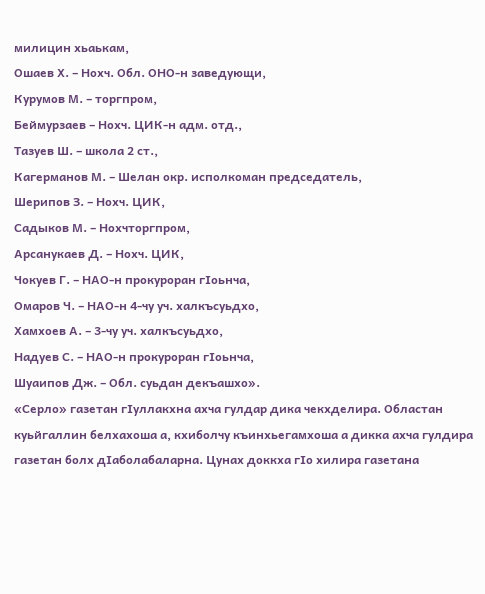милицин хьаькам,
Ошаев Х. – Нохч. Обл. ОНО-н заведующи,
Курумов М. – торгпром,
Беймурзаев – Нохч. ЦИК-н адм. отд.,
Тазуев Ш. – школа 2 ст.,
Кагерманов М. – Шелан окр. исполкоман председатель,
Шерипов З. – Нохч. ЦИК,
Садыков М. – Нохчторгпром,
Арсанукаев Д. – Нохч. ЦИК,
Чокуев Г. – НАО-н прокуроран гIоьнча,
Омаров Ч. – НАО-н 4-чу уч. халкъсуьдхо,
Хамхоев А. – 3-чу уч. халкъсуьдхо,
Надуев С. – НАО-н прокуроран гIоьнча,
Шуаипов Дж. – Обл. суьдан декъашхо».
«Серло» газетан гIуллакхна ахча гулдар дика чекхделира. Областан куьйгаллин белхахоша а, кхиболчу къинхьегамхоша а дикка ахча гулдира газетан болх дIаболабаларна. Цунах доккха гIо хилира газетана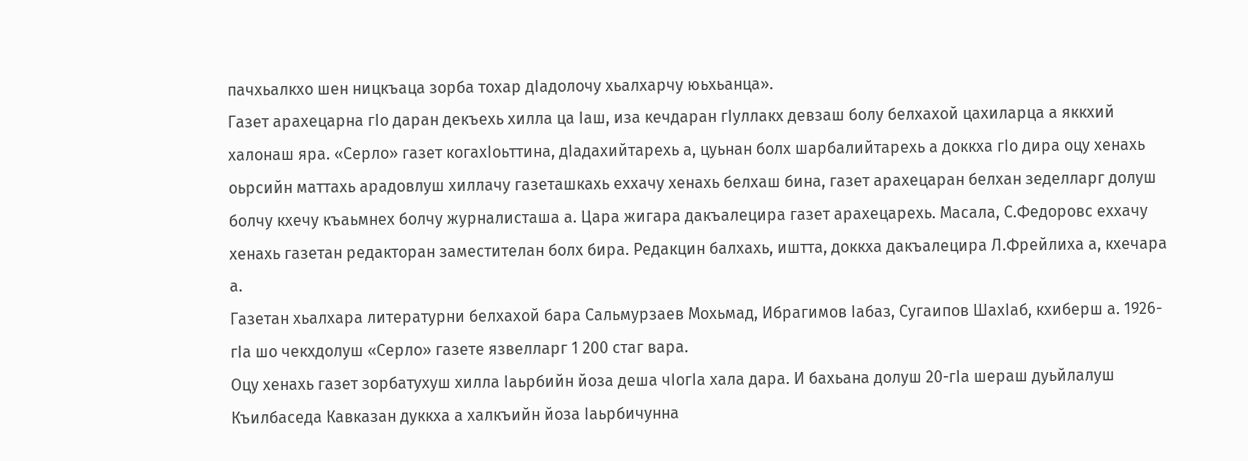пачхьалкхо шен ницкъаца зорба тохар дIадолочу хьалхарчу юьхьанца».
Газет арахецарна гIо даран декъехь хилла ца Iаш, иза кечдаран гIуллакх девзаш болу белхахой цахиларца а яккхий халонаш яра. «Серло» газет когахIоьттина, дIадахийтарехь а, цуьнан болх шарбалийтарехь а доккха гIо дира оцу хенахь оьрсийн маттахь арадовлуш хиллачу газеташкахь еххачу хенахь белхаш бина, газет арахецаран белхан зеделларг долуш болчу кхечу къаьмнех болчу журналисташа а. Цара жигара дакъалецира газет арахецарехь. Масала, С.Федоровс еххачу хенахь газетан редакторан заместителан болх бира. Редакцин балхахь, иштта, доккха дакъалецира Л.Фрейлиха а, кхечара а.
Газетан хьалхара литературни белхахой бара Сальмурзаев Мохьмад, Ибрагимов Iабаз, Сугаипов ШахIаб, кхиберш а. 1926-гIа шо чекхдолуш «Серло» газете язвелларг 1 200 стаг вара.
Оцу хенахь газет зорбатухуш хилла Iаьрбийн йоза деша чIогIа хала дара. И бахьана долуш 20-гIа шераш дуьйлалуш Къилбаседа Кавказан дуккха а халкъийн йоза Iаьрбичунна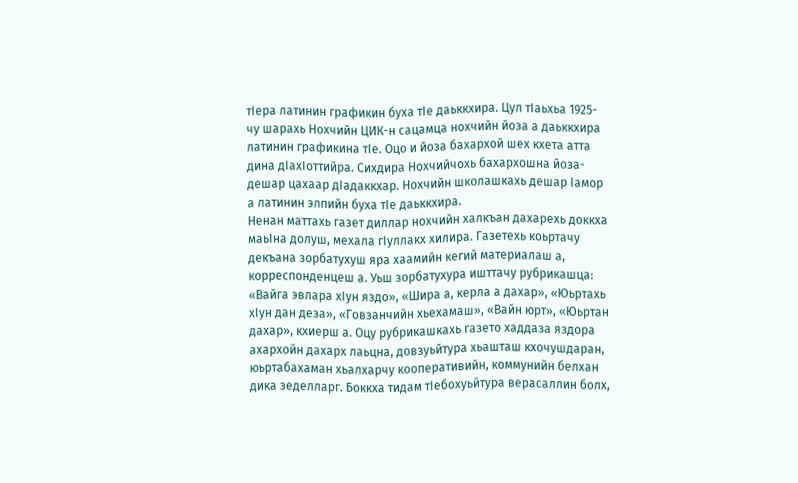тIера латинин графикин буха тIе даьккхира. Цул тIаьхьа 1925-чу шарахь Нохчийн ЦИК-н сацамца нохчийн йоза а даьккхира латинин графикина тIе. Оцо и йоза бахархой шех кхета атта дина дIахIоттийра. Сихдира Нохчийчохь бахархошна йоза-дешар цахаар дIадаккхар. Нохчийн школашкахь дешар Iамор а латинин элпийн буха тIе даьккхира.
Ненан маттахь газет диллар нохчийн халкъан дахарехь доккха маьIна долуш, мехала гIуллакх хилира. Газетехь коьртачу декъана зорбатухуш яра хаамийн кегий материалаш а, корреспонденцеш а. Уьш зорбатухура ишттачу рубрикашца: «Вайга эвлара хIун яздо», «Шира а, керла а дахар», «Юьртахь хIун дан деза», «Говзанчийн хьехамаш», «Вайн юрт», «Юьртан дахар», кхиерш а. Оцу рубрикашкахь газето хаддаза яздора ахархойн дахарх лаьцна, довзуьйтура хьашташ кхочушдаран, юьртабахаман хьалхарчу кооперативийн, коммунийн белхан дика зеделларг. Боккха тидам тIебохуьйтура верасаллин болх,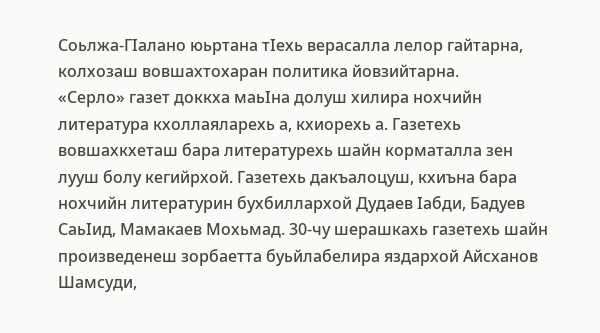Соьлжа-ГIалано юьртана тIехь верасалла лелор гайтарна, колхозаш вовшахтохаран политика йовзийтарна.
«Серло» газет доккха маьIна долуш хилира нохчийн литература кхоллаяларехь а, кхиорехь а. Газетехь вовшахкхеташ бара литературехь шайн корматалла зен лууш болу кегийрхой. Газетехь дакъалоцуш, кхиъна бара нохчийн литературин бухбиллархой Дудаев Iабди, Бадуев СаьIид, Мамакаев Мохьмад. 30-чу шерашкахь газетехь шайн произведенеш зорбаетта буьйлабелира яздархой Айсханов Шамсуди,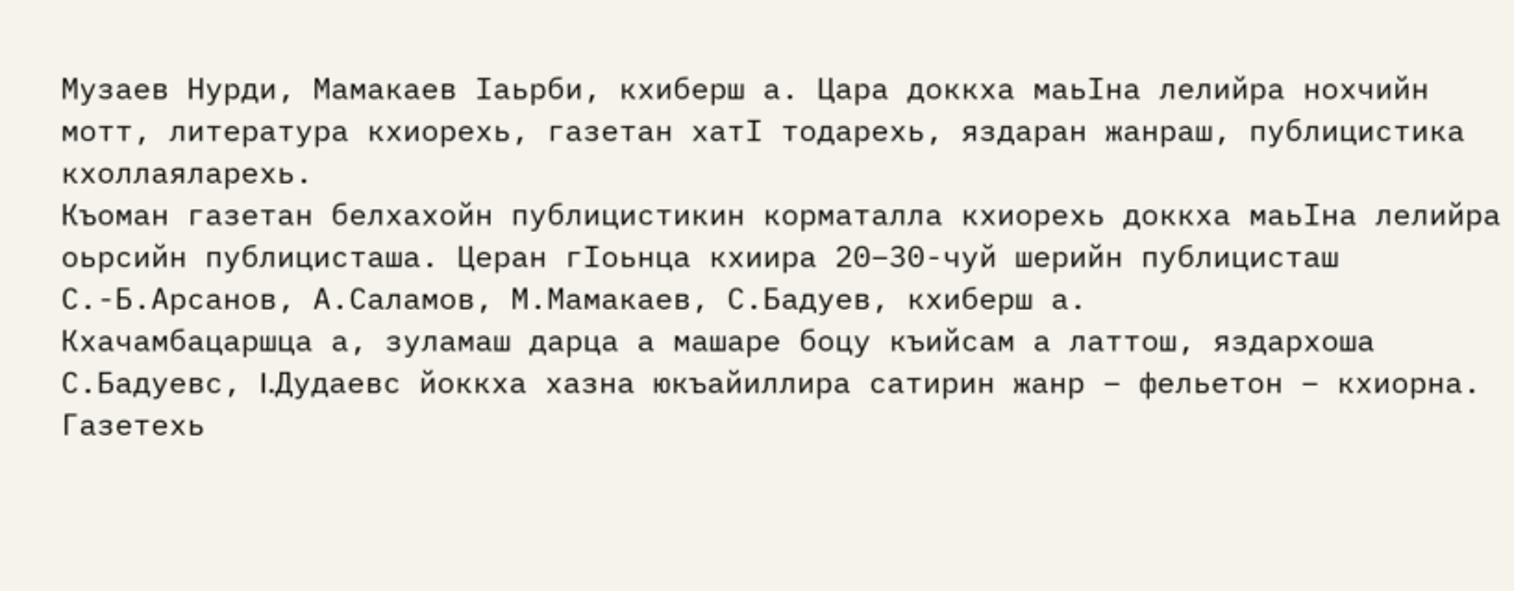Музаев Нурди, Мамакаев Iаьрби, кхиберш а. Цара доккха маьIна лелийра нохчийн мотт, литература кхиорехь, газетан хатI тодарехь, яздаран жанраш, публицистика кхоллаяларехь.
Къоман газетан белхахойн публицистикин корматалла кхиорехь доккха маьIна лелийра оьрсийн публицисташа. Церан гIоьнца кхиира 20–30-чуй шерийн публицисташ С.-Б.Арсанов, А.Саламов, М.Мамакаев, С.Бадуев, кхиберш а.
Кхачамбацаршца а, зуламаш дарца а машаре боцу къийсам а латтош, яздархоша С.Бадуевс, I.Дудаевс йоккха хазна юкъайиллира сатирин жанр – фельетон – кхиорна. Газетехь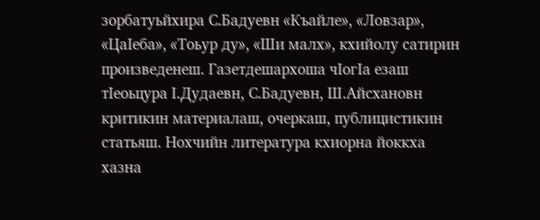зорбатуьйхира С.Бадуевн «Къайле», «Ловзар», «ЦаIеба», «Тоьур ду», «Ши малх», кхийолу сатирин произведенеш. Газетдешархоша чIогIа езаш тIеоьцура I.Дудаевн, С.Бадуевн, Ш.Айсхановн критикин материалаш, очеркаш, публицистикин статьяш. Нохчийн литература кхиорна йоккха хазна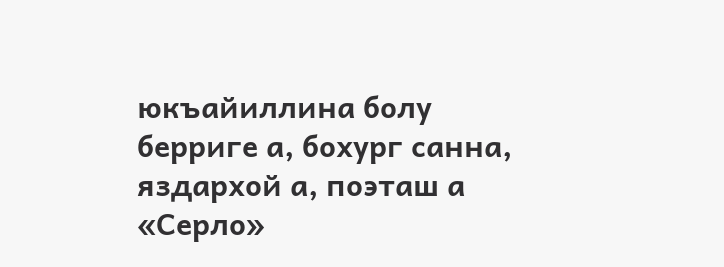юкъайиллина болу берриге а, бохург санна, яздархой а, поэташ а «Серло»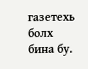газетехь болх бина бу.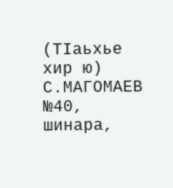(ТIаьхье хир ю)
С.МАГОМАЕВ
№40, шинара,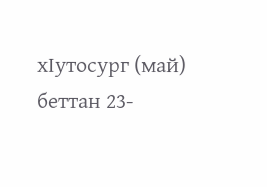хIутосург (май) беттан 23-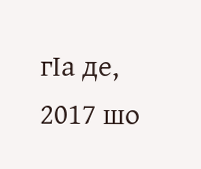гIа де, 2017 шо